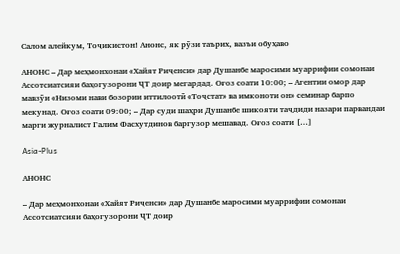Салом алейкум, Тоҷикистон! Анонс, як рӯзи таърих, вазъи обуҳаво

АНОНС – Дар меҳмонхонаи «Хайят Риҷенси» дар Душанбе маросими муаррифии сомонаи Ассотсиатсияи баҳогузорони ҶТ доир мегардад. Оғоз соати 10:00; – Агентии омор дар мавзӯи «Низоми нави бозории иттилоотӣ «Тоҷстат» ва имконоти он» семинар барпо мекунад. Оғоз соати 09:00; – Дар суди шаҳри Душанбе шикояти таҷдиди назари парвандаи марги журналист Галим Фасхутдинов баргузор мешавад. Оғоз соати […]

Asia-Plus

АНОНС

– Дар меҳмонхонаи «Хайят Риҷенси» дар Душанбе маросими муаррифии сомонаи Ассотсиатсияи баҳогузорони ҶТ доир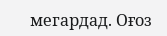мегардад. Оғоз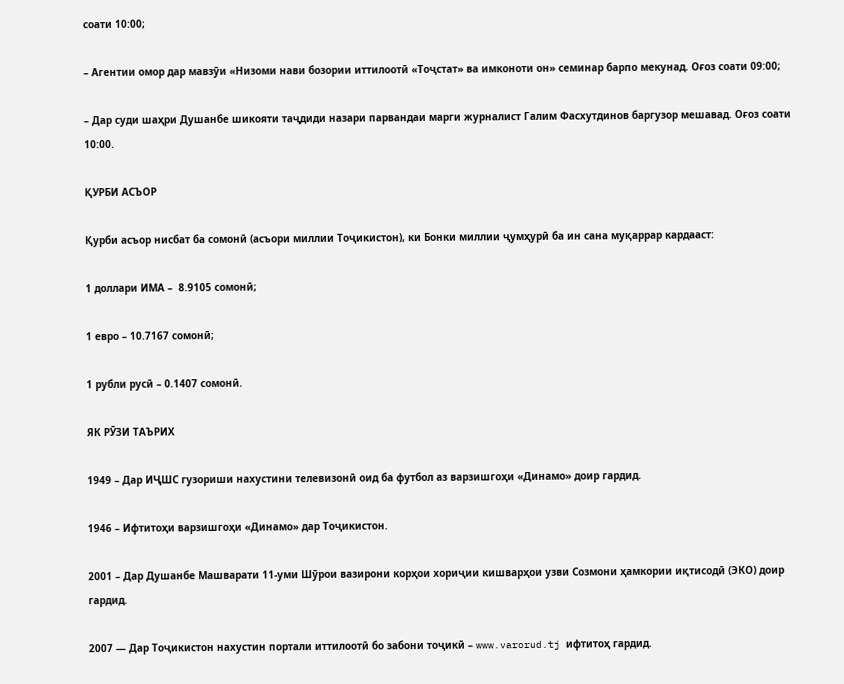соати 10:00;

– Агентии омор дар мавзӯи «Низоми нави бозории иттилоотӣ «Тоҷстат» ва имконоти он» семинар барпо мекунад. Оғоз соати 09:00;

– Дар суди шаҳри Душанбе шикояти таҷдиди назари парвандаи марги журналист Галим Фасхутдинов баргузор мешавад. Оғоз соати 10:00.

ҚУРБИ АСЪОР

Қурби асъор нисбат ба сомонӣ (асъори миллии Тоҷикистон), ки Бонки миллии ҷумҳурӣ ба ин сана муқаррар кардааст:

1 доллари ИМА –  8.9105 сомонӣ;

1 евро – 10.7167 сомонӣ;

1 рубли русӣ – 0.1407 сомонӣ.

ЯК РӮЗИ ТАЪРИХ

1949 – Дар ИҶШС гузориши нахустини телевизонӣ оид ба футбол аз варзишгоҳи «Динамо» доир гардид.

1946 – Ифтитоҳи варзишгоҳи «Динамо» дар Тоҷикистон.

2001 – Дар Душанбе Машварати 11-уми Шӯрои вазирони корҳои хориҷии кишварҳои узви Созмони ҳамкории иқтисодӣ (ЭКО) доир гардид.

2007 — Дар Тоҷикистон нахустин портали иттилоотӣ бо забони тоҷикӣ – www.varorud.tj ифтитоҳ гардид.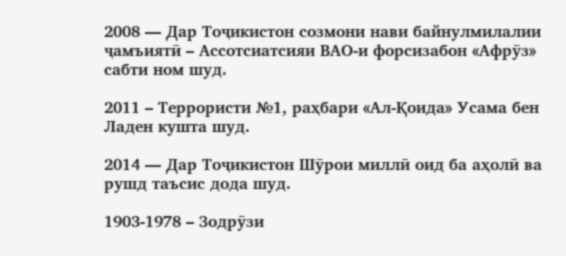2008 — Дар Тоҷикистон созмони нави байнулмилалии ҷамъиятӣ – Ассотсиатсияи ВАО-и форсизабон «Афрӯз» сабти ном шуд.

2011 – Террористи №1, раҳбари «Ал-Қоида» Усама бен Ладен кушта шуд.

2014 — Дар Тоҷикистон Шӯрои миллӣ оид ба аҳолӣ ва рушд таъсис дода шуд.

1903-1978 – Зодрӯзи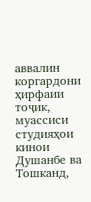аввалин коргардони ҳирфаии тоҷик, муассиси студияҳои кинои Душанбе ва Тошканд,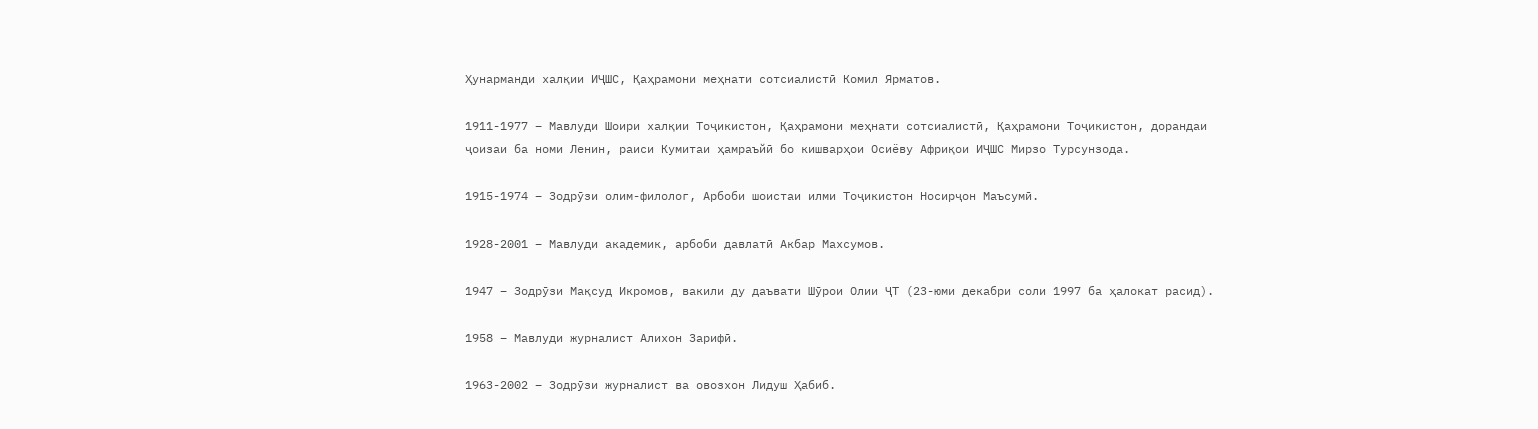Ҳунарманди халқии ИҶШС, Қаҳрамони меҳнати сотсиалистӣ Комил Ярматов.

1911-1977 – Мавлуди Шоири халқии Тоҷикистон, Қаҳрамони меҳнати сотсиалистӣ, Қаҳрамони Тоҷикистон, дорандаи ҷоизаи ба номи Ленин, раиси Кумитаи ҳамраъйӣ бо кишварҳои Осиёву Африқои ИҶШС Мирзо Турсунзода.

1915-1974 – Зодрӯзи олим-филолог, Арбоби шоистаи илми Тоҷикистон Носирҷон Маъсумӣ.

1928-2001 – Мавлуди академик, арбоби давлатӣ Акбар Махсумов.

1947 – Зодрӯзи Мақсуд Икромов, вакили ду даъвати Шӯрои Олии ҶТ (23-юми декабри соли 1997 ба ҳалокат расид).

1958 – Мавлуди журналист Алихон Зарифӣ.

1963-2002 – Зодрӯзи журналист ва овозхон Лидуш Ҳабиб.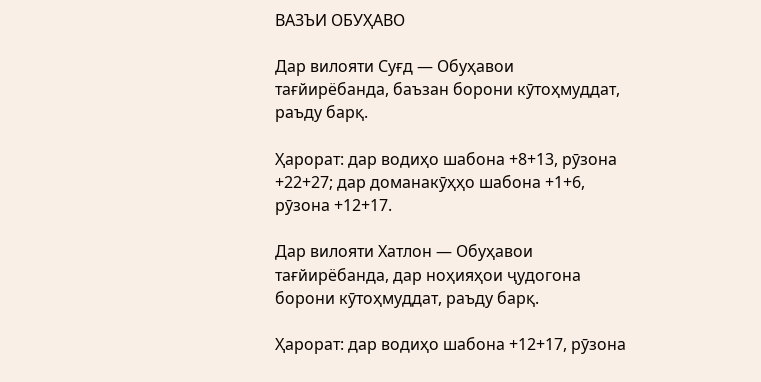ВАЗЪИ ОБУҲАВО

Дар вилояти Суғд — Обуҳавои тағйирёбанда, баъзан борони кӯтоҳмуддат, раъду барқ.

Ҳарорат: дар водиҳо шабона +8+13, рӯзона +22+27; дар доманакӯҳҳо шабона +1+6, рӯзона +12+17.

Дар вилояти Хатлон — Обуҳавои тағйирёбанда, дар ноҳияҳои ҷудогона борони кӯтоҳмуддат, раъду барқ.

Ҳарорат: дар водиҳо шабона +12+17, рӯзона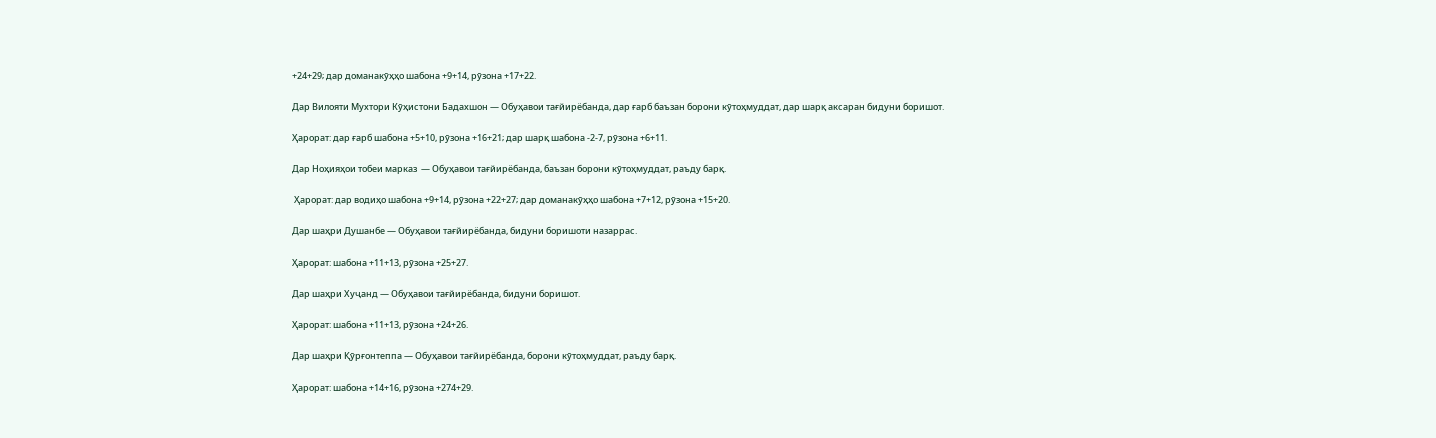+24+29; дар доманакӯҳҳо шабона +9+14, рӯзона +17+22.

Дар Вилояти Мухтори Кӯҳистони Бадахшон — Обуҳавои тағйирёбанда, дар ғарб баъзан борони кӯтоҳмуддат, дар шарқ аксаран бидуни боришот.

Ҳарорат: дар ғарб шабона +5+10, рӯзона +16+21; дар шарқ шабона -2-7, рӯзона +6+11.

Дар Ноҳияҳои тобеи марказ  — Обуҳавои тағйирёбанда, баъзан борони кӯтоҳмуддат, раъду барқ.

 Ҳарорат: дар водиҳо шабона +9+14, рӯзона +22+27; дар доманакӯҳҳо шабона +7+12, рӯзона +15+20.

Дар шаҳри Душанбе — Обуҳавои тағйирёбанда, бидуни боришоти назаррас.

Ҳарорат: шабона +11+13, рӯзона +25+27.

Дар шаҳри Хуҷанд — Обуҳавои тағйирёбанда, бидуни боришот.

Ҳарорат: шабона +11+13, рӯзона +24+26.

Дар шаҳри Қӯрғонтеппа — Обуҳавои тағйирёбанда, борони кӯтоҳмуддат, раъду барқ.

Ҳарорат: шабона +14+16, рӯзона +274+29.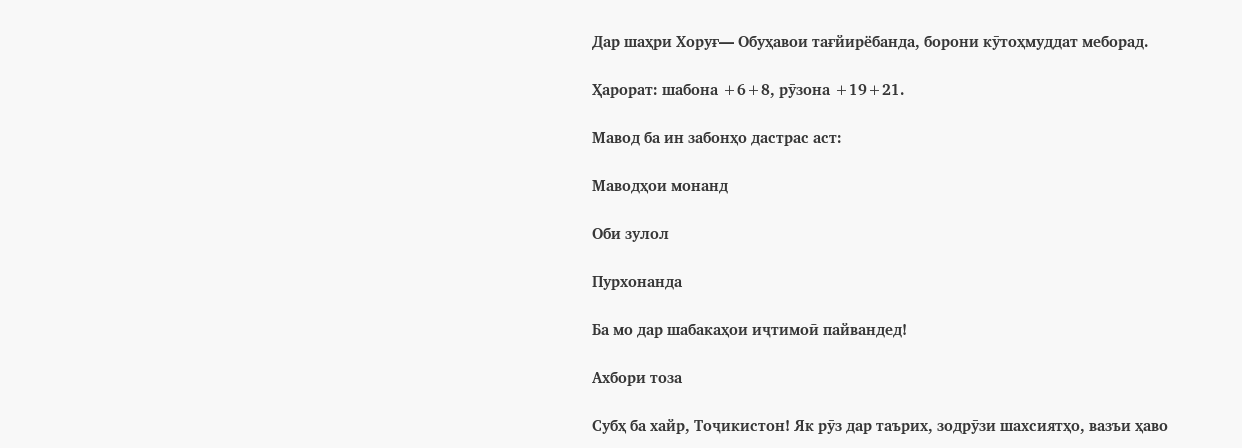Дар шаҳри Хоруғ— Обуҳавои тағйирёбанда, борони кӯтоҳмуддат меборад.

Ҳарорат: шабона +6+8, рӯзона +19+21.

Мавод ба ин забонҳо дастрас аст:

Маводҳои монанд

Оби зулол

Пурхонанда

Ба мо дар шабакаҳои иҷтимоӣ пайвандед!

Ахбори тоза

Субҳ ба хайр, Тоҷикистон! Як рӯз дар таърих, зодрӯзи шахсиятҳо, вазъи ҳаво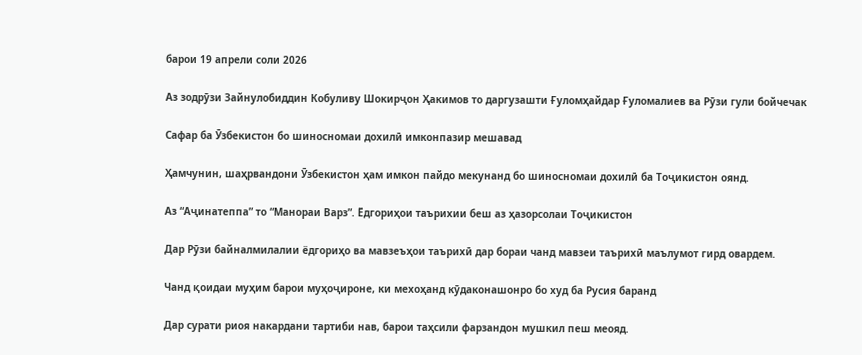барои 19 апрели соли 2026

Аз зодрӯзи Зайнулобиддин Кобуливу Шокирҷон Ҳакимов то даргузашти Ғуломҳайдар Ғуломалиев ва Рӯзи гули бойчечак

Сафар ба Ӯзбекистон бо шиносномаи дохилӣ имконпазир мешавад

Ҳамчунин, шаҳрвандони Ӯзбекистон ҳам имкон пайдо мекунанд бо шиносномаи дохилӣ ба Тоҷикистон оянд.

Аз “Аҷинатеппа” то “Манораи Варз”. Ёдгориҳои таърихии беш аз ҳазорсолаи Тоҷикистон

Дар Рӯзи байналмилалии ёдгориҳо ва мавзеъҳои таърихӣ дар бораи чанд мавзеи таърихӣ маълумот гирд овардем.

Чанд қоидаи муҳим барои муҳоҷироне, ки мехоҳанд кӯдаконашонро бо худ ба Русия баранд

Дар сурати риоя накардани тартиби нав, барои таҳсили фарзандон мушкил пеш меояд.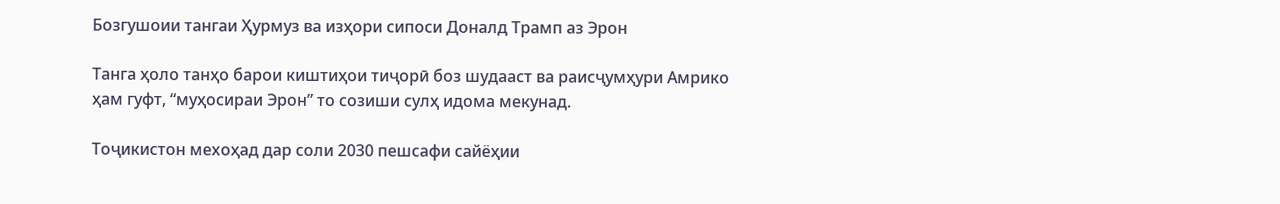Бозгушоии тангаи Ҳурмуз ва изҳори сипоси Доналд Трамп аз Эрон

Танга ҳоло танҳо барои киштиҳои тиҷорӣ боз шудааст ва раисҷумҳури Амрико ҳам гуфт, “муҳосираи Эрон” то созиши сулҳ идома мекунад.

Тоҷикистон мехоҳад дар соли 2030 пешсафи сайёҳии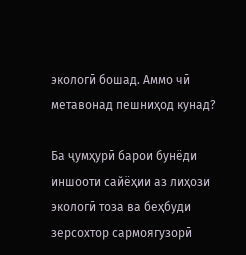экологӣ бошад. Аммо чӣ метавонад пешниҳод кунад?

Ба ҷумҳурӣ барои бунёди иншооти сайёҳии аз лиҳози экологӣ тоза ва беҳбуди зерсохтор сармоягузорӣ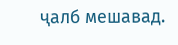ҷалб мешавад.